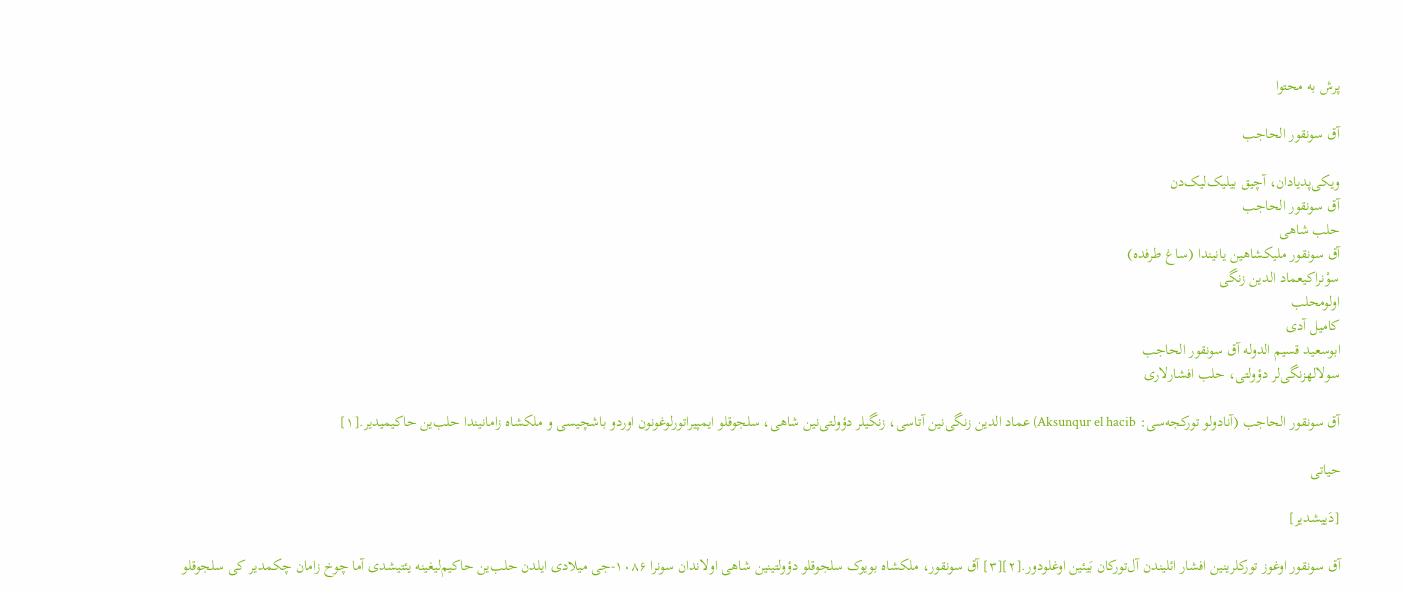پرش به محتوا

آق سونقور الحاجب

ویکی‌پدیادان، آچیق بیلیک‌لیک‌دن
آق سونقور الحاجب
حلب شاهی
آق سونقور ملیکشاهین یانیندا (ساغ طرفده)
سوْنراکیعماد الدین زنگی
اولومحلب
کامیل آدی
ابوسعید قسیم الدوله آق سونقور الحاجب
سولالهزنگی‌لر دؤولتی، حلب افشارلاری

آق سونقور الحاجب (آنادولو تورکجه‌سی: Aksunqur el hacib) عماد الدین زنگی‌نین آتاسی، زنگیلر دؤولتی‌نین شاهی، سلجوقلو ایمپیراتورلوغونون اوردو باشچیسی ‌و ملکشاه زامانیندا حلب‌ین حاکیمیدیر.[۱]

حیاتی

[دَییشدیر]

آق سونقور اوغوز تورکلرینین افشار ائلیندن آل‌تورکان بَیئین اوغلودور.[۲][۳] آق سونقور، ملکشاه بویوک سلجوقلو دؤولتینین شاهی اولاندان سونرا ۱۰۸۶-جی میلادی ایلدن حلب‌ین حاکیم‌لیغینه یئتیشدی آما چوخ زامان چکمدیر کی سلجوقلو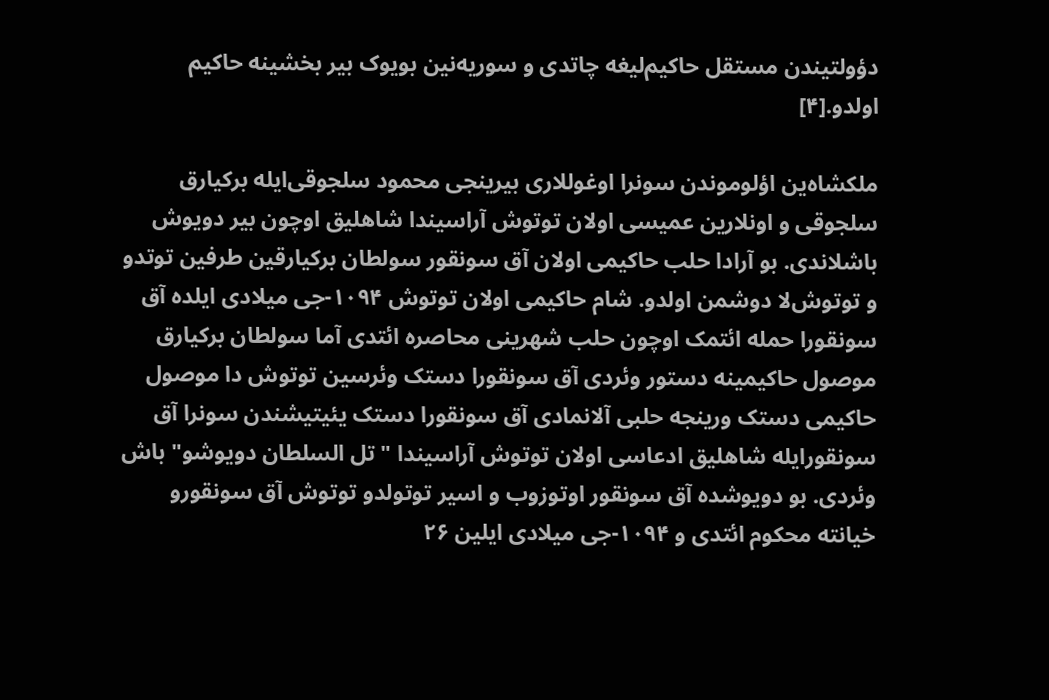دؤولتیندن مستقل حاکیم‌لیغه چاتدی و سوریه‌‌نین بویوک بیر بخشینه حاکیم اولدو.[۴]

ملکشاه‌ین اؤلوموندن سونرا اوغوللاری بیرینجی محمود سلجوقی‌ایله برکیارق سلجوقی و اونلارین عمیسی اولان توتوش آراسیندا شاهلیق اوچون بیر دویوش باشلاندی. بو آرادا حلب حاکیمی اولان آق سونقور سولطان برکیارقین طرفین توتدو و توتوش‌لا دوشمن اولدو. شام حاکیمی اولان توتوش ۱۰۹۴-جی میلادی ایلده آق سونقورا حمله ائتمک اوچون حلب شهرینی محاصره ائتدی آما سولطان برکیارق موصول حاکیمینه دستور وئردی آق سونقورا دستک وئرسین توتوش دا موصول حاکیمی دستک ورینجه حلبی آلانمادی آق سونقورا دستک یئیتیشندن سونرا آق سونقور‌ایله شاهلیق ادعاسی اولان توتوش آراسیندا "تل السلطان دویوشو" باش وئردی. بو دویوشده آق سونقور اوتوزوب و اسیر توتولدو توتوش آق سونقورو خیانته محکوم ائتدی و ۱۰۹۴-جی میلادی ایلین ۲۶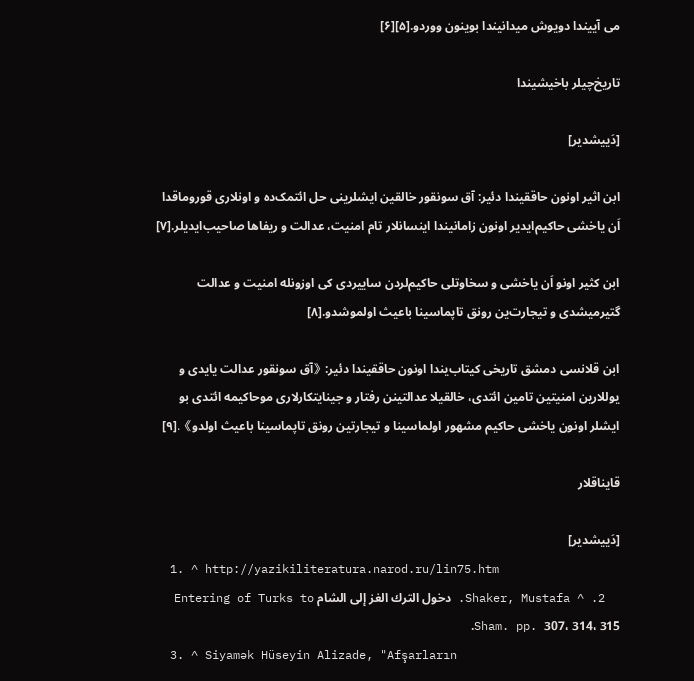می آییندا دویوش میدانیندا بوینون ووردو.[۵][۶]

تاریخ‌چیلر باخیشیندا

[دَییشدیر]

ابن اثیر اونون حاققیندا دئیر: آق سونقور خالقین ایشلرینی حل ائتمک‌ده و اونلاری قوروماقدا اَن یاخشی حاکیم‌ایدیر اونون زامانیندا اینسانلار تام امنیت، عدالت و ریفاها صاحیب‌ایدیلر.[۷]

ابن کثیر اونو اَن یاخشی و سخاوتلی حاکیم‌لردن ساییردی کی اوزونله امنیت و عدالت گتیرمیشدی و تیجارت‌ین رونق تاپماسینا باعیث اولموشدو.[۸]

ابن قلانسی دمشق تاریخی کیتاب‌یندا اونون حاققیندا دئیر:《آق سونقور عدالت یایدی و یوللارین امنیتین تامین ائتدی، خالقیلا عدالتینن رفتار و جینایتکارلاری موحاکیمه ائتدی بو ایشلر اونون یاخشی حاکیم مشهور اولماسینا و تیجارتین رونق تاپماسینا باعیث اولدو》.[۹]

قایناقلار

[دَییشدیر]
  1. ^ http://yazikiliteratura.narod.ru/lin75.htm
  2. ^ Shaker, Mustafa. دخول الترك الغز إلى الشام Entering of Turks to Sham. pp. 307، 314، 315.
  3. ^ Siyamək Hüseyin Alizade, "Afşarların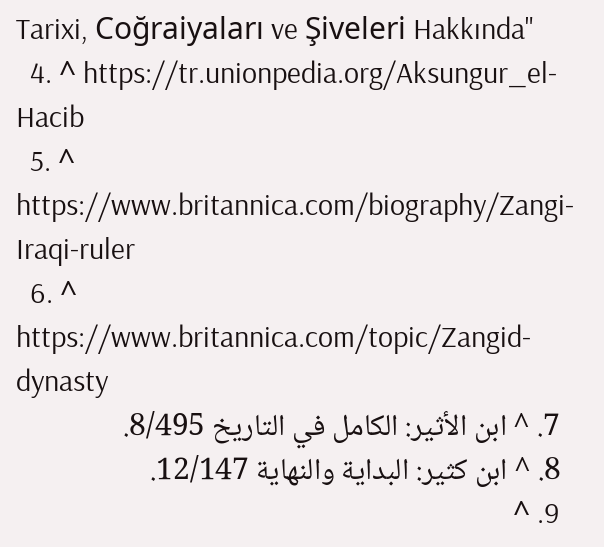Tarixi, Coğraiyaları ve Şiveleri Hakkında"
  4. ^ https://tr.unionpedia.org/Aksungur_el-Hacib
  5. ^ https://www.britannica.com/biography/Zangi-Iraqi-ruler
  6. ^ https://www.britannica.com/topic/Zangid-dynasty
  7. ^ ابن الأثير: الكامل في التاريخ 8/495.
  8. ^ ابن كثير: البداية والنهاية 12/147.
  9. ^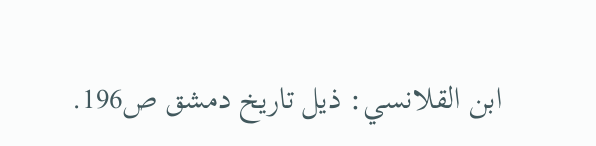ابن القلانسي: ذيل تاريخ دمشق ص196.